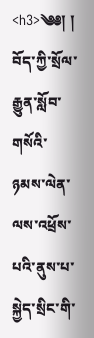<h3>༄༅། ། བོད་ཀྱི་སྲོལ་རྒྱུན་སློབ་གསོའི་ཉམས་ལེན་ལས་འཕྲོས་པའི་ནུས་པ་སྐྱེད་སྲིང་གི་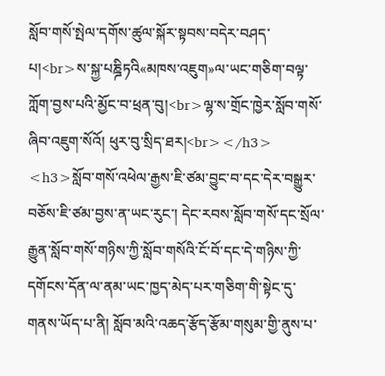སློབ་གསོ་སྤེལ་དགོས་ཚུལ་སྐོར་སྟབས་བདེར་བཤད་པ།<br>ས་སྐྱ་པཎྜིཏའི«མཁས་འཇུག»ལ་ཡང་གཅིག་བལྟ་ཀློག་བྱས་པའི་མྱོང་བ་ཕྲན་བུ།<br>ལྷ་ས་གྲོང་ཁྱེར་སློབ་གསོ་ཞིབ་འཇུག་སོའོ། ཕུར་བུ་སྲིད་ཐར།<br></h3> <h3>སློབ་གསོ་འཕེལ་རྒྱས་ཇི་ཙམ་བྱུང་བ་དང་དེར་བསྒྱུར་བཅོས་ཇི་ཙམ་བྱས་ན་ཡང་རུང་། དེང་རབས་སློབ་གསོ་དང་སྲོལ་རྒྱུན་སློབ་གསོ་གཉིས་ཀྱི་སློབ་གསོའི་ངོ་བོ་དང་དེ་གཉིས་ཀྱི་དགོངས་དོན་ལ་ནམ་ཡང་ཁྱད་མེད་པར་གཅིག་གི་སྟེང་དུ་གནས་ཡོད་པ་ནི། སློབ་མའི་འཆད་རྩོད་རྩོམ་གསུམ་གྱི་ནུས་པ་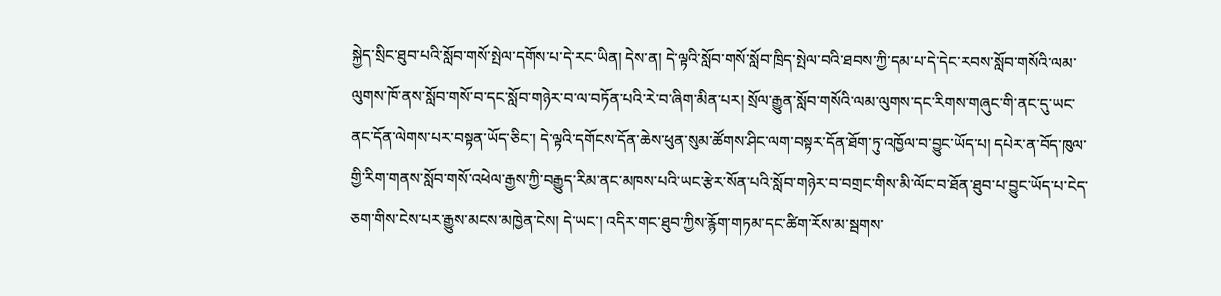སྐྱེད་སྲིང་ཐུབ་པའི་སློབ་གསོ་སྤེལ་དགོས་པ་དེ་རང་ཡིན། དེས་ན། དེ་ལྟའི་སློབ་གསོ་སློབ་ཁྲིད་སྤེལ་བའི་ཐབས་ཀྱི་དམ་པ་དེ་དེང་རབས་སློབ་གསོའི་ལམ་ལུགས་ཁོ་ནས་སློབ་གསོ་བ་དང་སློབ་གཉེར་བ་ལ་བཏོན་པའི་རེ་བ་ཞིག་མིན་པར། སྲོལ་རྒྱུན་སློབ་གསོའི་ལམ་ལུགས་དང་རིགས་གཞུང་གི་ནང་དུ་ཡང་ནང་དོན་ལེགས་པར་བསྟན་ཡོད་ཅིང་། དེ་ལྟའི་དགོངས་དོན་ཆེས་ཕུན་སུམ་ཚོགས་ཤིང་ལག་བསྟར་དོན་ཐོག་ཏུ་འཁྱོལ་བ་བྱུང་ཡོད་པ། དཔེར་ན་བོད་ཁུལ་གྱི་རིག་གནས་སློབ་གསོ་འཕེལ་རྒྱས་ཀྱི་བརྒྱུད་རིམ་ནང་མཁས་པའི་ཡང་རྩེར་སོན་པའི་སློབ་གཉེར་བ་བགྲང་གིས་མི་ལོང་བ་ཐོན་ཐུབ་པ་བྱུང་ཡོད་པ་ངེད་ཅག་གིས་ངེས་པར་རྒྱུས་མངས་མཁྱེན་ངེས། དེ་ཡང་། འདིར་གང་ཐུབ་ཀྱིས་རྙོག་གཏམ་དང་ཚིག་རོས་མ་སྦགས་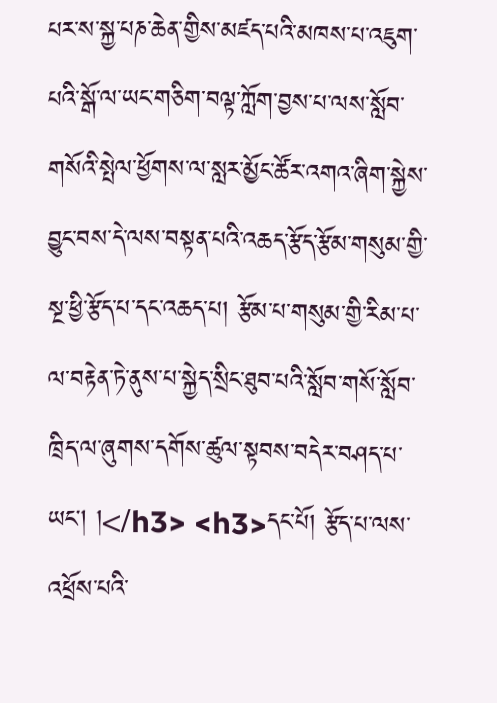པར་ས་སྐྱ་པཎ་ཆེན་གྱིས་མཛད་པའི་མཁས་པ་འཇུག་པའི་སྒོ་ལ་ཡང་གཅིག་བལྟ་ཀློག་བྱས་པ་ལས་སློབ་གསོའི་སྤེལ་ཕྱོགས་ལ་སླར་མྱོང་ཚོར་འགའ་ཞིག་སྐྱེས་བྱུང་བས་དེ་ལས་བསྟན་པའི་འཆད་རྩོད་རྩོམ་གསུམ་གྱི་སྔ་ཕྱི་རྩོད་པ་དང་འཆད་པ། རྩོམ་པ་གསུམ་གྱི་རིམ་པ་ལ་བརྟེན་ཏེ་ནུས་པ་སྐྱེད་སྲིང་ཐུབ་པའི་སློབ་གསོ་སློབ་ཁྲིད་ལ་ཞུགས་དགོས་ཚུལ་སྟབས་བདེར་བཤད་པ་ཡང། །</h3> <h3>དང་པོ། རྩོད་པ་ལས་འཕྲོས་པའི་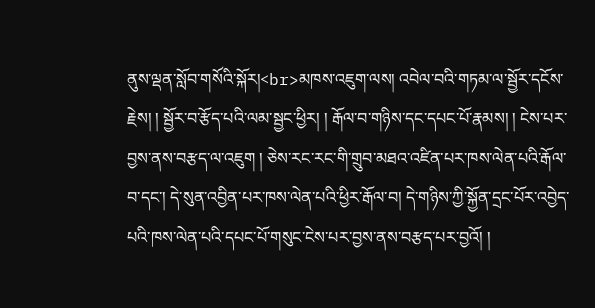ནུས་ལྡན་སློབ་གསོའི་སྐོར།<br>མཁས་འཇུག་ལས། འབེལ་བའི་གཏམ་ལ་སྦྱོར་དངོས་རྗེས། ། སྦྱོར་བ་རྩོད་པའི་ལམ་སྦྱང་ཕྱིར། ། རྒོལ་བ་གཉིས་དང་དཔང་པོ་རྣམས། ། ངེས་པར་བྱས་ནས་བརྩད་ལ་འཇུག ། ཅེས་རང་རང་གི་གྲུབ་མཐའ་འཛིན་པར་ཁས་ལེན་པའི་རྒོལ་བ་དང་། དེ་སུན་འབྱིན་པར་ཁས་ལེན་པའི་ཕྱིར་རྒོལ་བ། དེ་གཉིས་ཀྱི་སྐྱོན་དྲང་པོར་འབྱེད་པའི་ཁས་ལེན་པའི་དཔང་པོ་གསུང་ངེས་པར་བྱས་ནས་བརྩད་པར་བྱའོ། །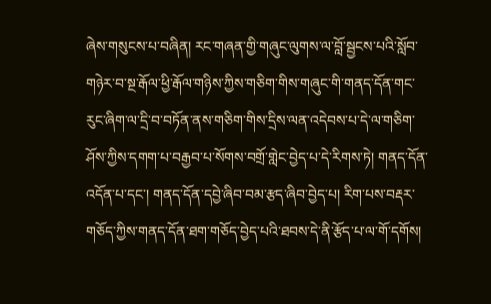ཞེས་གསུངས་པ་བཞིན། རང་གཞན་གྱི་གཞུང་ལུགས་ལ་བློ་སྦྱངས་པའི་སློབ་གཉེར་བ་སྔ་རྒོལ་ཕྱི་རྒོལ་གཉིས་ཀྱིས་གཅིག་གིས་གཞུང་གི་གནད་དོན་གང་རུང་ཞིག་ལ་དྲི་བ་བཏོན་ནས་གཅིག་གིས་དྲིས་ལན་འདེབས་པ་དེ་ལ་གཅིག་ཤོས་ཀྱིས་དགག་པ་བརྒྱབ་པ་སོགས་བགྲོ་གླེང་བྱེད་པ་དེ་རིགས་ཏེ། གནད་དོན་འདོན་པ་དང་། གནད་དོན་དབྱེ་ཞིབ་བམ་རྩད་ཞིབ་བྱེད་པ། རིག་པས་བརྡར་གཅོད་ཀྱིས་གནད་དོན་ཐག་གཅོད་བྱེད་པའི་ཐབས་དེ་ནི་རྩོད་པ་ལ་གོ་དགོས།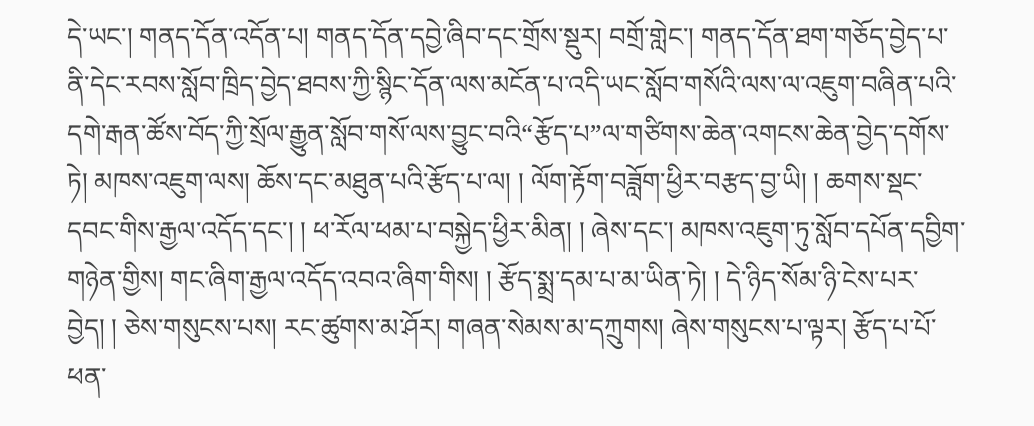དེ་ཡང་། གནད་དོན་འདོན་པ། གནད་དོན་དབྱེ་ཞིབ་དང་གྲོས་སྡུར། བགྲོ་གླེང་། གནད་དོན་ཐག་གཅོད་བྱེད་པ་ནི་དེང་རབས་སློབ་ཁྲིད་བྱེད་ཐབས་ཀྱི་སྙིང་དོན་ལས་མངོན་པ་འདི་ཡང་སློབ་གསོའི་ལས་ལ་འཇུག་བཞིན་པའི་དགེ་རྒན་ཚོས་བོད་ཀྱི་སྲོལ་རྒྱུན་སློབ་གསོ་ལས་བྱུང་བའི“རྩོད་པ”ལ་གཙིགས་ཆེན་འགངས་ཆེན་བྱེད་དགོས་ཏེ། མཁས་འཇུག་ལས། ཆོས་དང་མཐུན་པའི་རྩོད་པ་ལ། ། ལོག་རྟོག་བཟློག་ཕྱིར་བརྩད་བྱ་ཡི། ། ཆགས་སྡང་དབང་གིས་རྒྱལ་འདོད་དང་། ། ཕ་རོལ་ཕམ་པ་བསྐྱེད་ཕྱིར་མིན། ། ཞེས་དང་། མཁས་འཇུག་ཏུ་སློབ་དཔོན་དབྱིག་གཉེན་གྱིས། གང་ཞིག་རྒྱལ་འདོད་འབའ་ཞིག་གིས། ། རྩོད་སྨྲ་དམ་པ་མ་ཡིན་ཏེ། ། དེ་ཉིད་སོམ་ཉི་ངེས་པར་བྱེད། ། ཅེས་གསུངས་པས། རང་ཚུགས་མ་ཤོར། གཞན་སེམས་མ་དཀྲུགས། ཞེས་གསུངས་པ་ལྟར། རྩོད་པ་པོ་ཕན་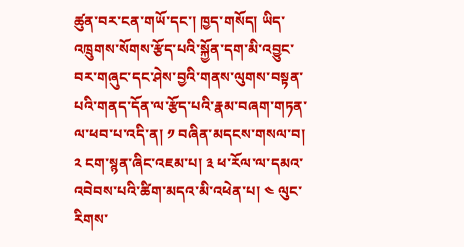ཚུན་བར་ངན་གཡོ་དང་། ཁྱད་གསོད། ཡིད་འཁྲུགས་སོགས་རྩོད་པའི་སྐྱོན་དག་མི་འབྱུང་བར་གཞུང་དང་ཤེས་བྱའི་གནས་ལུགས་བསྟན་པའི་གནད་དོན་ལ་རྩོད་པའི་རྣམ་བཞག་གཏན་ལ་ཕབ་པ་འདི་ན། ༡ བཞིན་མདངས་གསལ་བ། ༢ ངག་སྙན་ཞིང་འཇམ་པ། ༣ ཕ་རོལ་ལ་དམའ་འབེབས་པའི་ཚིག་མདའ་མི་འཕེན་པ། ༤ ལུང་རིགས་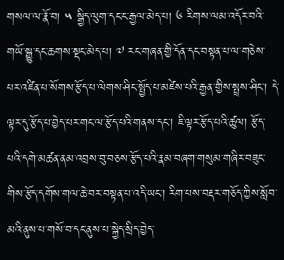གསལ་ལ་རྣོ་བ། ༥ སྒྱིད་ལུག་དང་ང་རྒྱལ་མེད་པ། ༦ རིགས་ལམ་འདོར་བའི་གཡོ་སྒྱུ་དང་ཆགས་སྡང་མེད་པ། ༧ རང་གཞན་གྱི་དོན་དང་བསྟན་པ་ལ་གཅེས་པར་འཛིན་པ་སོགས་རྩོད་པ་ལེགས་ཤིང་སྤྱོད་པ་མཛེས་པའི་རྒྱན་གྱིས་སྤྲས་ཤིང་། དེ་ལྟར་དུ་རྩོད་པ་བྱེད་པར་གང་ལ་རྩོད་པའི་གནས་དང་། ཇི་ལྟར་རྩོད་པའི་ཚུལ། རྩོད་པའི་དགེ་མཚན་ནམ་འབྲས་བུ་བཅས་རྩོད་པའི་རྣམ་བཞག་གསུམ་གཞིར་བཟུང་གིས་རྩོད་དགོས་གལ་ཆེ་བར་བསྟན་པ་འདི་ཡང་། རིག་པས་བརྡར་གཅོད་ཀྱིས་སློབ་མའི་ནུས་པ་གསོ་བ་དང་ནུས་པ་སྐྱེད་སྲིད་བྱེད་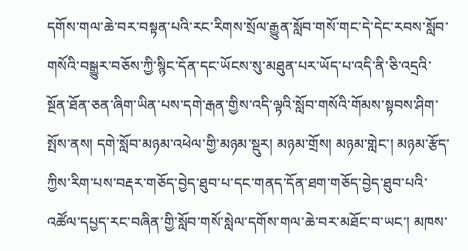དགོས་གལ་ཆེ་བར་བསྟན་པའི་རང་རིགས་སྲོལ་རྒྱུན་སློབ་གསོ་གང་དེ་དེང་རབས་སློབ་གསོའི་བསྒྱུར་བཅོས་ཀྱི་སྙིང་དོན་དང་ཡོངས་སུ་མཐུན་པར་ཡོད་པ་འདི་ནི་ཅི་འདྲའི་སྔོན་ཐོན་ཅན་ཞིག་ཡིན་པས་དགེ་རྒན་གྱིས་འདི་ལྟའི་སློབ་གསོའི་གོམས་སྟབས་ཤིག་སྤོས་ནས། དགེ་སློབ་མཉམ་འཕེལ་གྱི་མཉམ་སྡུར། མཉམ་གྲོས། མཉམ་གླེང་། མཉམ་རྩོད་ཀྱིས་རིག་པས་བརྡར་གཅོད་བྱེད་ཐུབ་པ་དང་གནད་དོན་ཐག་གཅོད་བྱེད་ཐུབ་པའི་འཚོལ་དཔྱད་རང་བཞིན་གྱི་སློབ་གསོ་སླེལ་དགོས་གལ་ཆེ་བར་མཐོང་བ་ཡང་། མཁས་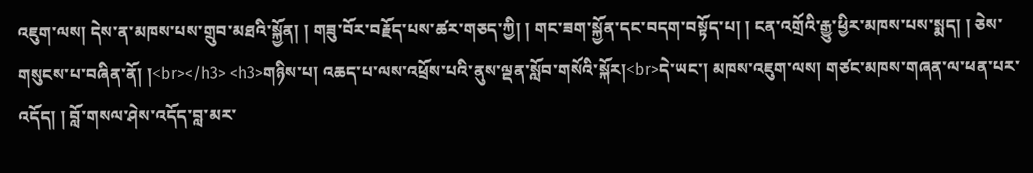འཇུག་ལས། དེས་ན་མཁས་པས་གྲུབ་མཐའི་སྐྱོན། ། གཟུ་བོར་བརྗོད་པས་ཚར་གཅད་ཀྱི། ། གང་ཟག་སྐྱོན་དང་བདག་བསྟོད་པ། ། ངན་འགྲོའི་རྒྱུ་ཕྱིར་མཁས་པས་སྨད། ། ཅེས་གསུངས་པ་བཞིན་ནོ། །<br></h3> <h3>གཉིས་པ། འཆད་པ་ལས་འཕྲོས་པའི་ནུས་ལྡན་སློབ་གསོའི་སྐོར།<br>དེ་ཡང་། མཁས་འཇུག་ལས། གཙང་མཁས་གཞན་ལ་ཕན་པར་འདོད། ། བློ་གསལ་ཤེས་འདོད་བླ་མར་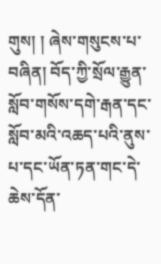གུས། ། ཞེས་གསུངས་པ་བཞིན། བོད་ཀྱི་སྲོལ་རྒྱུན་སློབ་གསོས་དགེ་རྒན་དང་སློབ་མའི་འཆད་པའི་ནུས་པ་དང་ཡོན་ཏན་གང་དེ་ཆེས་དོན་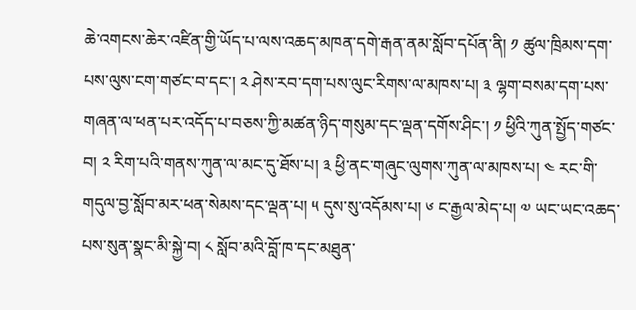ཆེ་འགངས་ཆེར་འཛིན་གྱི་ཡོད་པ་ལས་འཆད་མཁན་དགེ་རྒན་ནམ་སློབ་དཔོན་ནི། ༡ ཚུལ་ཁྲིམས་དག་པས་ལུས་ངག་གཙང་བ་དང་། ༢ ཤེས་རབ་དག་པས་ལུང་རིགས་ལ་མཁས་པ། ༣ ལྷག་བསམ་དག་པས་གཞན་ལ་ཕན་པར་འདོད་པ་བཅས་ཀྱི་མཚན་ཉིད་གསུམ་དང་ལྡན་དགོས་ཤིང་། ༡ ཕྱིའི་ཀུན་སྤྱོད་གཙང་བ། ༢ རིག་པའི་གནས་ཀུན་ལ་མང་དུ་ཐོས་པ། ༣ ཕྱི་ནང་གཞུང་ལུགས་ཀུན་ལ་མཁས་པ། ༤ རང་གི་གདུལ་བྱ་སློབ་མར་ཕན་སེམས་དང་ལྡན་པ། ༥ དུས་སུ་འདོམས་པ། ༦ ང་རྒྱལ་མེད་པ། ༧ ཡང་ཡང་འཆད་པས་སུན་སྣང་མི་སྐྱེ་བ། ༨ སློབ་མའི་བློ་ཁ་དང་མཐུན་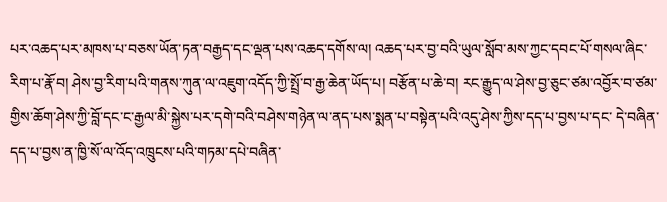པར་འཆད་པར་མཁས་པ་བཅས་ཡོན་ཏན་བརྒྱད་དང་ལྡན་པས་འཆད་དགོས་ལ། འཆད་པར་བྱ་བའི་ཡུལ་སློབ་མས་ཀྱང་དབང་པོ་གསལ་ཞིང་རིག་པ་རྣོ་བ། ཤེས་བྱ་རིག་པའི་གནས་ཀུན་ལ་འཇུག་འདོད་ཀྱི་སྤྲོ་བ་རྒྱ་ཆེན་ཡོད་པ། བརྩོན་པ་ཆེ་བ། རང་རྒྱུད་ལ་ཤེས་བྱ་ཅུང་ཙམ་འབྱོར་བ་ཙམ་གྱིས་ཆོག་ཤེས་ཀྱི་བློ་དང་ང་རྒྱལ་མི་སྐྱེས་པར་དགེ་བའི་བཤེས་གཉེན་ལ་ནད་པས་སྨན་པ་བསྟེན་པའི་འདུ་ཤེས་ཀྱིས་དད་པ་བྱས་པ་དང་ དེ་བཞིན་དད་པ་བྱས་ན་ཁྱི་སོ་ལ་འོད་འཁྲུངས་པའི་གཏམ་དཔེ་བཞིན་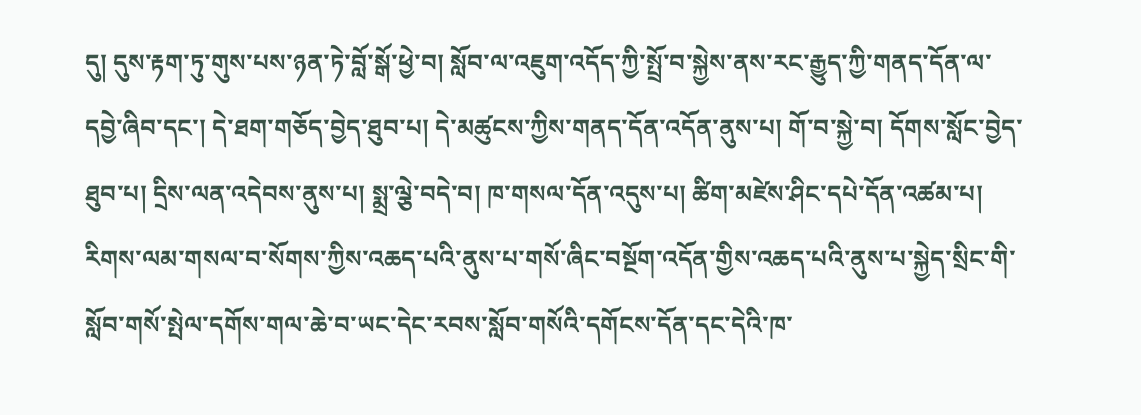དུ། དུས་རྟག་ཏུ་གུས་པས་ཉན་ཏེ་བློ་སྒོ་ཕྱེ་བ། སློབ་ལ་འཇུག་འདོད་ཀྱི་སྤྲོ་བ་སྐྱེས་ནས་རང་རྒྱུད་ཀྱི་གནད་དོན་ལ་དབྱེ་ཞིབ་དང་། དེ་ཐག་གཅོད་བྱེད་ཐུབ་པ། དེ་མཚུངས་ཀྱིས་གནད་དོན་འདོན་ནུས་པ། གོ་བ་སྐྱེ་བ། དོགས་སློང་བྱེད་ཐུབ་པ། དྲིས་ལན་འདེབས་ནུས་པ། སྨྲ་ལྕེ་བདེ་བ། ཁ་གསལ་དོན་འདུས་པ། ཚིག་མཛེས་ཤིང་དཔེ་དོན་འཚམ་པ། རིགས་ལམ་གསལ་བ་སོགས་ཀྱིས་འཆད་པའི་ནུས་པ་གསོ་ཞིང་བསྔོག་འདོན་གྱིས་འཆད་པའི་ནུས་པ་སྐྱེད་སྲིང་གི་སློབ་གསོ་སྤེལ་དགོས་གལ་ཆེ་བ་ཡང་དེང་རབས་སློབ་གསོའི་དགོངས་དོན་དང་དེའི་ཁ་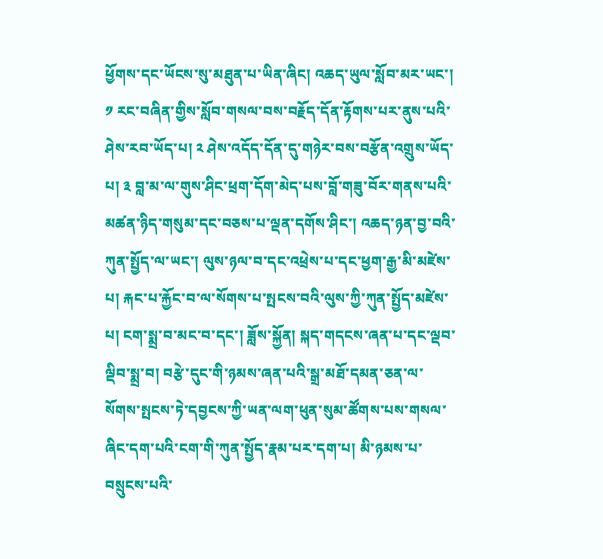ཕྱོགས་དང་ཡོངས་སུ་མཐུན་པ་ཡིན་ཞིང། འཆད་ཡུལ་སློབ་མར་ཡང་། ༡ རང་བཞིན་གྱིས་སློབ་གསལ་བས་བརྗོད་དོན་རྟོགས་པར་ནུས་པའི་ཤེས་རབ་ཡོད་པ། ༢ ཤེས་འདོད་དོན་དུ་གཉེར་བས་བརྩོན་འགྲུས་ཡོད་པ། ༣ བླ་མ་ལ་གུས་ཤིང་ཕྲག་དོག་མེད་པས་བློ་གཟུ་བོར་གནས་པའི་མཚན་ཉིད་གསུམ་དང་བཅས་པ་ལྡན་དགོས་ཤིང་། འཆད་ཉན་བྱ་བའི་ཀུན་སྤྱོད་ལ་ཡང་། ལུས་ཉལ་བ་དང་འཕྲེས་པ་དང་ཕྱག་རྒྱ་མི་མཛེས་པ། རྐང་པ་རྐྱོང་བ་ལ་སོགས་པ་སྤངས་བའི་ལུས་ཀྱི་ཀུན་སྤྱོད་མཛེས་པ། ངག་སྨྲ་བ་མང་བ་དང་། ཟློས་སྐྱོན། སྐད་གདངས་ཞན་པ་དང་ལྡབ་ལྡིབ་སྨྲ་བ། བརྩེ་དུང་གི་ཉམས་ཞན་པའི་སྒྲ་མཐོ་དམན་ཅན་ལ་སོགས་སྤངས་ཏེ་དབྱངས་ཀྱི་ཡན་ལག་ཕུན་སུམ་ཚོགས་པས་གསལ་ཞིང་དག་པའི་ངག་གི་ཀུན་སྤྱོད་རྣམ་པར་དག་པ། མི་ཉམས་པ་བསྲུངས་པའི་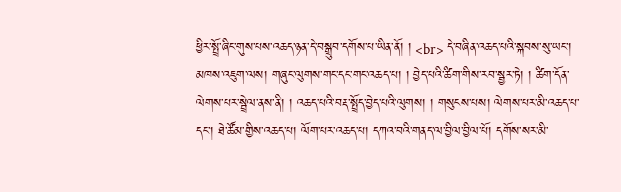ཕྱིར་སྤྲོ་ཞིང་གུས་པས་འཆད་ཉན་དེ་བསྒྲུབ་དགོས་པ་ཡིན་ནོ། ། <br> དེ་བཞིན་འཆད་པའི་སྐབས་སུ་ཡང་། མཁས་འཇུག་ལས། གཞུང་ལུགས་གང་དང་གང་འཆད་པ། ། བྱེད་པའི་ཚིག་གིས་རབ་སྦྱར་ཏེ། ། ཚིག་དོན་ལེགས་པར་སྦྲེལ་ནས་ནི། ། འཆད་པའི་བརྡ་སྤྲོད་བྱེད་པའི་ལུགས། ། གསུངས་པས། ལེགས་པར་མི་འཆད་པ་དང་། ཐེ་ཚོམ་གྱིས་འཆད་པ། ལོག་པར་འཆད་པ། དཀའ་བའི་གནད་ལ་བྱིལ་བྱིལ་པོ། དགོས་སར་མི་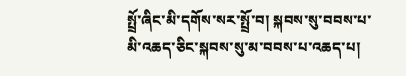སྤྲོ་ཞིང་མི་དགོས་སར་སྤྲོ་བ། སྐབས་སུ་བབས་པ་མི་འཆད་ཅིང་སྐབས་སུ་མ་བབས་པ་འཆད་པ།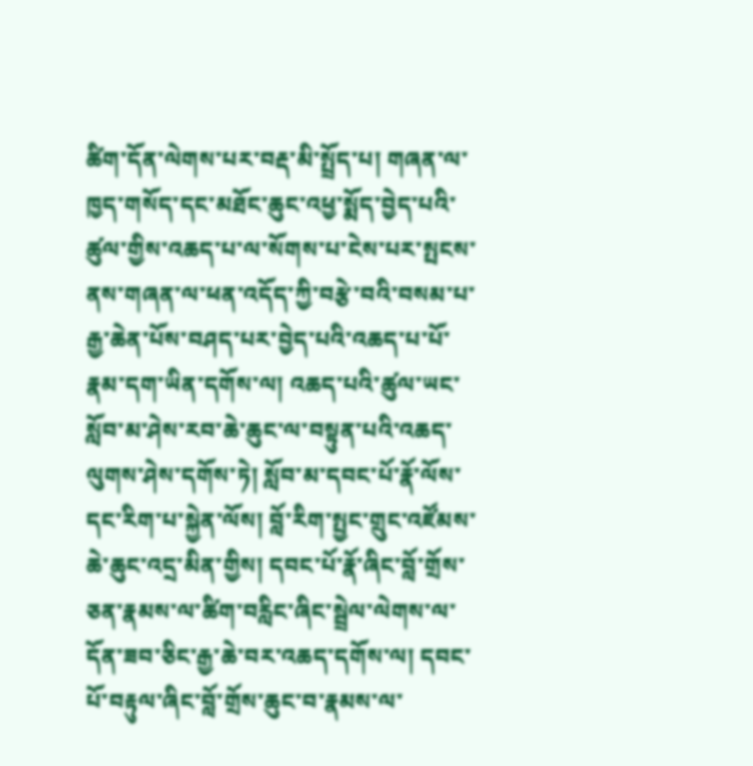ཚིག་དོན་ལེགས་པར་བརྡ་མི་སྤྲོད་པ། གཞན་ལ་ཁྱད་གསོད་དང་མཐོང་ཆུང་འཕྱ་སྨོད་བྱེད་པའི་ཚུལ་གྱིས་འཆད་པ་ལ་སོགས་པ་ངེས་པར་སྤངས་ནས་གཞན་ལ་ཕན་འདོད་ཀྱི་བརྩེ་བའི་བསམ་པ་རྒྱ་ཆེན་པོས་བཤད་པར་བྱེད་པའི་འཆད་པ་པོ་རྣམ་དག་ཡིན་དགོས་ལ། འཆད་པའི་ཚུལ་ཡང་སློབ་མ་ཤེས་རབ་ཆེ་ཆུང་ལ་བསྟུན་པའི་འཆད་ལུགས་ཤེས་དགོས་ཏེ། སློབ་མ་དབང་པོ་རྣོ་ལོས་དང་རིག་པ་སྐྱེན་ལོས། བློ་རིག་སྤྱང་གྲུང་འཛོམས་ཆེ་ཆུང་འདྲ་མིན་གྱིས། དབང་པོ་རྣོ་ཞིང་བློ་གྲོས་ཅན་རྣམས་ལ་ཚིག་བརླིང་ཞིང་སྦྲེལ་ལེགས་ལ་དོན་ཟབ་ཅིང་རྒྱ་ཆེ་བར་འཆད་དགོས་ལ། དབང་པོ་བརྟུལ་ཞིང་བློ་གྲོས་ཆུང་བ་རྣམས་ལ་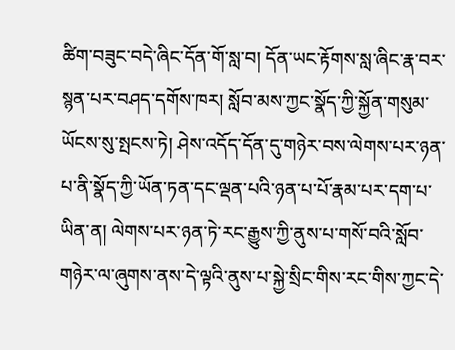ཚིག་བཟུང་བདེ་ཞིང་དོན་གོ་སླ་བ། དོན་ཡང་རྟོགས་སླ་ཞིང་རྣ་བར་སྙན་པར་བཤད་དགོས་ཁར། སློབ་མས་ཀྱང་སྣོད་ཀྱི་སྐྱོན་གསུམ་ཡོངས་སུ་སྤངས་ཏེ། ཤེས་འདོད་དོན་དུ་གཉེར་བས་ལེགས་པར་ཉན་པ་ནི་སྣོད་ཀྱི་ཡོན་ཏན་དང་ལྡན་པའི་ཉན་པ་པོ་རྣམ་པར་དག་པ་ཡིན་ན། ལེགས་པར་ཉན་ཏེ་རང་རྒྱུས་ཀྱི་ནུས་པ་གསོ་བའི་སློབ་གཉེར་ལ་ཞུགས་ནས་དེ་ལྟའི་ནུས་པ་སྐྱེ་སྲིང་གིས་རང་གིས་ཀྱང་དེ་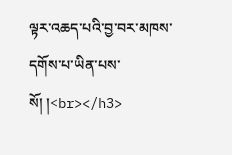ལྟར་འཆད་པའི་བྱ་བར་མཁས་དགོས་པ་ཡིན་པས་སོ། །<br></h3>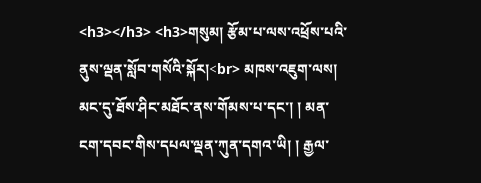<h3></h3> <h3>གསུམ། རྩོམ་པ་ལས་འཕྲོས་པའི་ནུས་ལྡན་སློབ་གསོའི་སྐོར།<br> མཁས་འཇུག་ལས། མང་དུ་ཐོས་ཤིང་མཐོང་ནས་གོམས་པ་དང་། ། མན་ངག་དབང་གིས་དཔལ་ལྡན་ཀུན་དགའ་ཡི། ། རྒྱལ་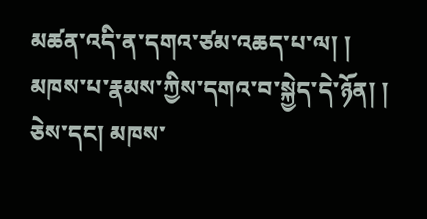མཚན་འདི་ན་དགའ་ཙམ་འཆད་པ་ལ། ། མཁས་པ་རྣམས་ཀྱིས་དགའ་བ་སྐྱེད་དེ་ཉོན། ། ཅེས་དང། མཁས་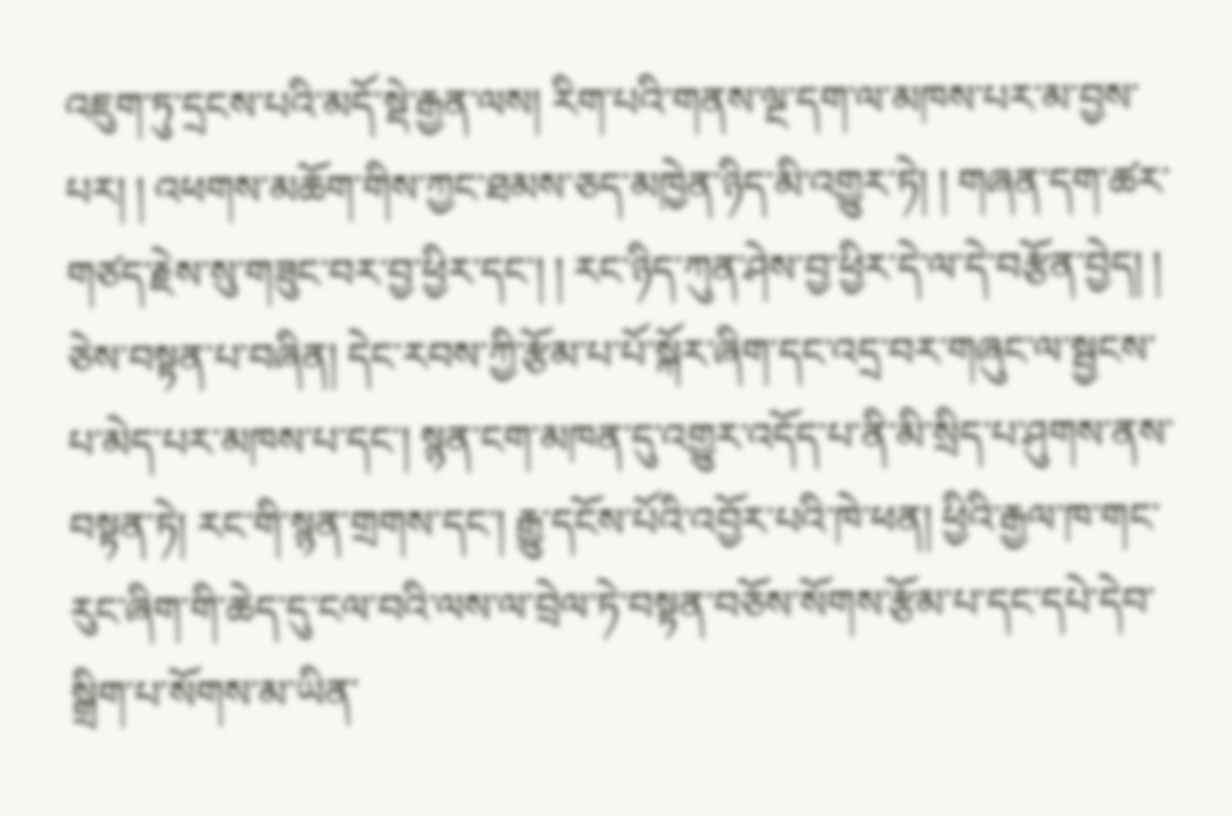འཇུག་ཏུ་དྲངས་པའི་མདོ་སྡེ་རྒྱན་ལས། རིག་པའི་གནས་ལྔ་དག་ལ་མཁས་པར་མ་བྱས་པར། ། འཕགས་མཆོག་གིས་ཀྱང་ཐམས་ཅད་མཁྱེན་ཉིད་མི་འགྱུར་ཏེ། ། གཞན་དག་ཚར་གཙད་རྗེས་སུ་གཟུང་བར་བྱ་ཕྱིར་དང་། ། རང་ཉིད་ཀུན་ཤེས་བྱ་ཕྱིར་དེ་ལ་དེ་བརྩོན་བྱེད། ། ཅེས་བསྟན་པ་བཞིན། དེང་རབས་ཀྱི་རྩོམ་པ་པོ་སྐོར་ཞིག་དང་འདྲ་བར་གཞུང་ལ་སྦྱངས་པ་མེད་པར་མཁས་པ་དང་། སྙན་ངག་མཁན་དུ་འགྱུར་འདོད་པ་ནི་མི་སྲིད་པ་ཤུགས་ནས་བསྟན་ཏེ། རང་གི་སྙན་གྲགས་དང་། རྒྱུ་དངོས་པོའི་འབྱོར་པའི་ཁེ་ཕན། ཕྱིའི་རྒྱལ་ཁ་གང་རུང་ཞིག་གི་ཆེད་དུ་ངལ་བའི་ལས་ལ་བྲེལ་ཏེ་བསྟན་བཅོས་སོགས་རྩོམ་པ་དང་དཔེ་དེབ་སྒྲིག་པ་སོགས་མ་ཡིན་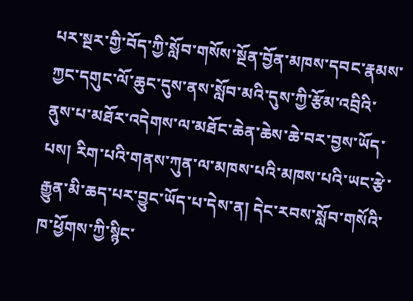པར་སྔར་གྱི་བོད་ཀྱི་སློབ་གསོས་སྔོན་བྱོན་མཁས་དབང་རྣམས་ཀྱང་དགུང་ལོ་ཆུང་དུས་ནས་སློབ་མའི་དུས་ཀྱི་རྩོམ་འབྲིའི་ནུས་པ་མཐོར་འདེགས་ལ་མཐོང་ཆེན་ཆེས་ཆེ་བར་བྱས་ཡོད་པས། རིག་པའི་གནས་ཀུན་ལ་མཁས་པའི་མཁས་པའི་ཡང་རྩེ་རྒྱུན་མི་ཆད་པར་བྱུང་ཡོད་པ་དེས་ན། དེང་རབས་སློབ་གསོའི་ཁ་ཕྱོགས་ཀྱི་སྙིང་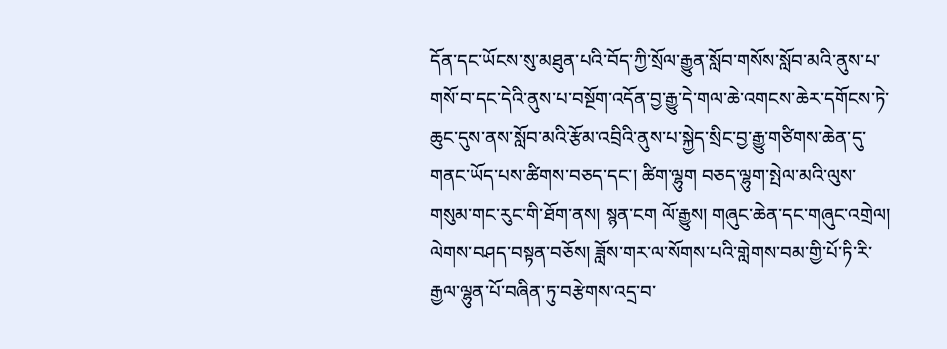དོན་དང་ཡོངས་སུ་མཐུན་པའི་བོད་ཀྱི་སྲོལ་རྒྱུན་སློབ་གསོས་སློབ་མའི་ནུས་པ་གསོ་བ་དང་དེའི་ནུས་པ་བསྔོག་འདོན་བྱ་རྒྱུ་དེ་གལ་ཆེ་འགངས་ཆེར་དགོངས་ཏེ་ཆུང་དུས་ནས་སློབ་མའི་རྩོམ་འབྲིའི་ནུས་པ་སྐྱེད་སྲིང་བྱ་རྒྱུ་གཙིགས་ཆེན་དུ་གནང་ཡོད་པས་ཚིགས་བཅད་དང་། ཚིག་ལྷུག བཅད་ལྷུག་སྤེལ་མའི་ལུས་གསུམ་གང་རུང་གི་ཐོག་ནས། སྙན་ངག ལོ་རྒྱུས། གཞུང་ཆེན་དང་གཞུང་འགྲེལ། ལེགས་བཤད་བསྟན་བཅོས། ཟློས་གར་ལ་སོགས་པའི་གླེགས་བམ་གྱི་པོ་ཏི་རི་རྒྱལ་ལྷུན་པོ་བཞིན་ཏུ་བརྩེགས་འདྲ་བ་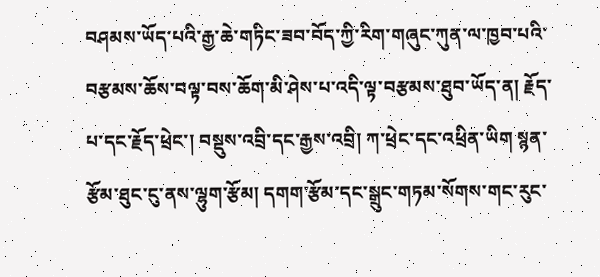བཤམས་ཡོད་པའི་རྒྱ་ཆེ་གཏིང་ཟབ་བོད་ཀྱི་རིག་གཞུང་ཀུན་ལ་ཁྱབ་པའི་བརྩམས་ཆོས་བལྟ་བས་ཆོག་མི་ཤེས་པ་འདི་ལྟ་བརྩམས་ཐུབ་ཡོད་ན། རྗོད་པ་དང་རྗོད་ཕྲེང་། བསྡུས་འབྲི་དང་རྒྱས་འབྲི། ཀ་ཕྲེང་དང་འཕྲིན་ཡིག སྙན་རྩོམ་ཐུང་ངུ་ནས་ལྷུག་རྩོམ། དགག་རྩོམ་དང་སྒྲུང་གཏམ་སོགས་གང་རུང་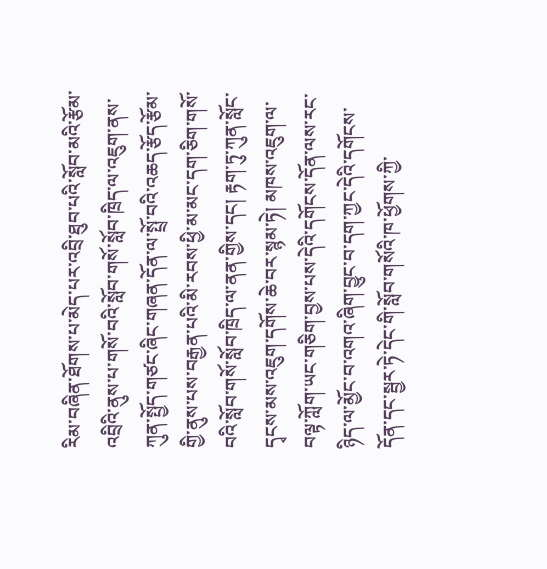རིམ་བཞིན་ཐོགས་པ་མེད་པར་འབྲི་ཐུབ་པའི་སློབ་མའི་རྩོམ་འབྲིའི་ནུས་པ་གསོ་བའི་སློབ་གསོ་སློབ་ཁྲིད་ལ་འཇུག་ནས་ཀུན་སྤྱོད་གཙང་ཞིང་གཞན་དོན་ལ་སྤྲོ་བའི་འཆད་རྩོད་རྩོམ་གྱི་ནུས་པས་བརྒྱན་པའི་མི་རབས་ཕྱི་མ་མང་དག་ཅིག་གསོ་བའི་སློབ་གསོ་སློབ་ཁྲིད་ལ་ནན་གྱིས་དང། རྟག་ཏུ་ཀུན་སློང་དྭངས་མས་འཇུག་དགོས་ཆེ་བར་སྙམ་ཏེ། མཁས་འཇུག་ལ་བལྟ་ཀློག་ཡང་གཅིག་བྱས་པས་དེའི་དགོངས་དོན་ལས་རང་ཉིད་ལ་མྱོང་བ་འགའ་ཞིག་བྱུང་བ་དག་ཀྱང་དེའི་དགོངས་དོན་དང་སྦྱར་ཏེ་དེང་གི་སློབ་གསོའི་ཁ་ཕྱོགས་ཀྱི་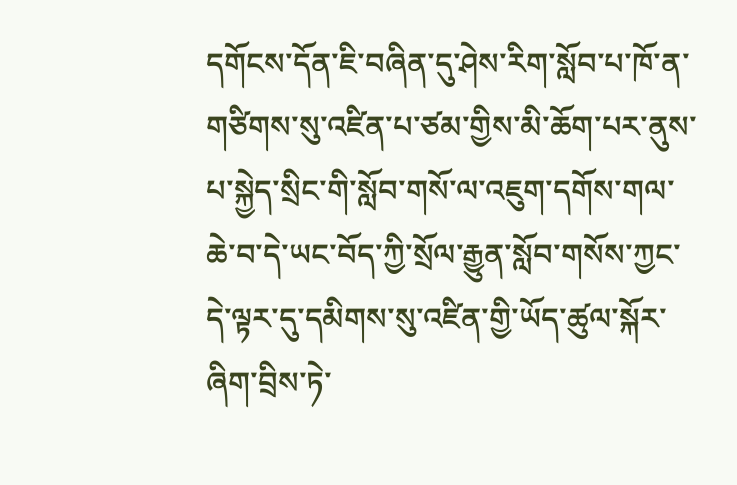དགོངས་དོན་ཇི་བཞིན་དུ་ཤེས་རིག་སློབ་པ་ཁོ་ན་གཙིགས་སུ་འཛིན་པ་ཙམ་གྱིས་མི་ཆོག་པར་ནུས་པ་སྐྱེད་སྲིང་གི་སློབ་གསོ་ལ་འཇུག་དགོས་གལ་ཆེ་བ་དེ་ཡང་བོད་ཀྱི་སྲོལ་རྒྱུན་སློབ་གསོས་ཀྱང་དེ་ལྟར་དུ་དམིགས་སུ་འཛིན་གྱི་ཡོད་ཚུལ་སྐོར་ཞིག་བྲིས་ཏེ་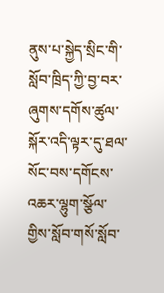ནུས་པ་སྐྱེད་སྲིང་གི་སློབ་ཁྲིད་ཀྱི་བྱ་བར་ཞུགས་དགོས་ཚུལ་སྐོར་འདི་ལྟར་དུ་ཐལ་སོང་བས་དགོངས་འཆར་ལྷུག་སྩོལ་གྱིས་སློབ་གསོ་སློབ་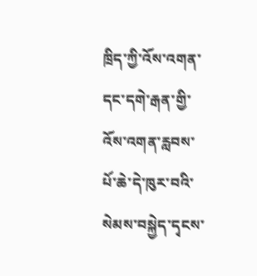ཁྲིད་ཀྱི་འོས་འགན་དང་དགེ་རྒན་གྱི་འོས་འགན་རླབས་པོ་ཆེ་དེ་ཁུར་བའི་སེམས་བསྐྱེད་དྭངས་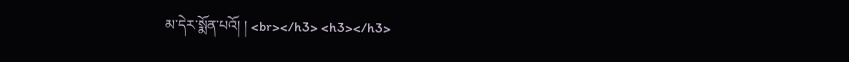མ་དེར་སྨོན་པའོ། ། <br></h3> <h3></h3>